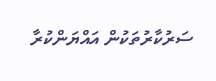ސަރުކާރުތަކުން އައްޔަންކުރާ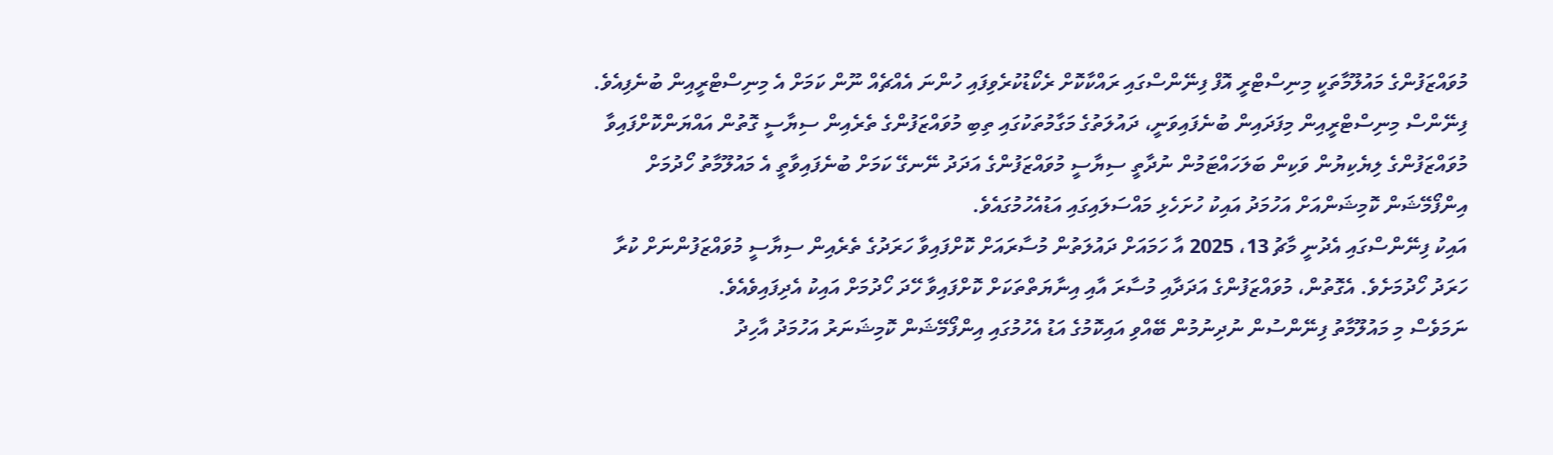މުވައްޒަފުންގެ މައުލޫމާތަކީ މިނިސްޓްރީ އޮފް ފިނޭންސްގައި ރައްކާކޮށް ރެކޯޑުކުރެވިފައި ހުންނަ އެއްޗެއް ނޫން ކަމަށް އެ މިނިސްޓްރީއިން ބުނެފިއެވެ.
ފިނޭންސް މިނިސްޓްރީއިން މިފަދައިން ބުނެފައިވަނީ، ދައުލަތުގެ މަގާމުތަކުގައި ތިބި މުވައްޒަފުންގެ ތެރެއިން ސިޔާސީ ގޮތުން އައްޔަންކޮށްފައިވާ މުވައްޒަފުންގެ ލިޔެކިޔުން ވަކިން ބަލަހައްޓަމުން ނުދާތީ ސިޔާސީ މުވައްޒަފުންގެ އަދަދު ނޭނގޭ ކަމަށް ބުނެފައިވާތީ އެ މައުލޫމާތު ހޯދުމަށް އިންފޯމޭޝަން ކޮމިޝަންއަށް އަހުމަދު އައިކު ހުށަހެޅި މައްސަލައިގައި އަޑުއެހުމުގައެވެ.
އައިކު ފިނޭންސްގައި އެދުނީ މާޗު 13، 2025 އާ ހަމައަށް ދައުލަތުން މުސާރައަށް ކޮށްފައިވާ ހަރަދުގެ ތެރެއިން ސިޔާސީ މުވައްޒަފުންނަށް ކުރާ ހަރަދު ހޯދުމަށެވެ. އެގޮތުން، މުވައްޒަފުންގެ އަދަދާއި މުސާރަ އާއި އިނާޔަތްތަކަށް ކޮށްފައިވާ ހޭދަ ހޯދުމަށް އައިކު އެދިފައިވެއެވެ.
ނަމަވެސް މި މައުލޫމާތު ފިނޭންސުން ނުދިނުމުން ބޭއްވި އައިކޮމުގެ އަޑު އެހުމުގައި އިންފޯމޭޝަން ކޮމިޝަނަރު އަހުމަދު އާހިދު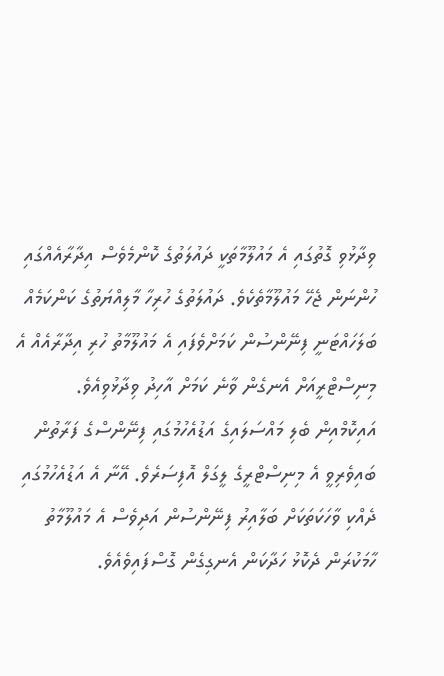ވިދާޅުވި ގޮތުގައި އެ މައުލޫމާތަކީ ދައުލަތުގެ ކޮންމެވެސް އިދާރާއެއްގައި ހުންނަން ޖެހޭ މައުލޫމާތެކެވެ. ދައުލަތުގެ ހުރިހާ މާލިއްޔަތުގެ ކަންކަމެއް ބަލަހައްޓަނީ ފިނޭންސުން ކަމަށްވެފައި އެ މައުލޫމާތު ހުރި އިދާރާއެއް އެ މިނިސްޓްރީއަށް އެނގެން ވާނެ ކަމަށް އާހިދު ވިދާޅުވިއެވެ.
އައިކޮމްއިން ބެލި މައްސަލައިގެ އަޑުއެހުމުގައި ފިނޭންސްގެ ފަރާތުން ބައިވެރިވީ އެ މިނިސްޓްރީގެ ލީގަލް އޮފިސަރެވެ. އޭނާ އެ އަޑުއެހުމުގައި ދެއްކި ވާހަކަތަކަށް ބަލާއިރު ފިނޭންސުން އަދިވެސް އެ މައުލޫމާތު ހާމަކުރަން ދެކޮޅު ހަދާކަން އެނގިގެން ގޮސްފައިވެއެވެ.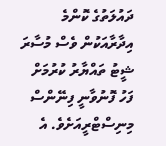ދައުލަތުގެ ކޮންމެ އިދާރާއަކުން ވެސް މުސާރަ ޝީޓު ތައްޔާރު ކުރުމަށް ފަހު ފޮނުވާނީ ފިނޭންސް މިނިސްޓްރީއަށެވެ. އެ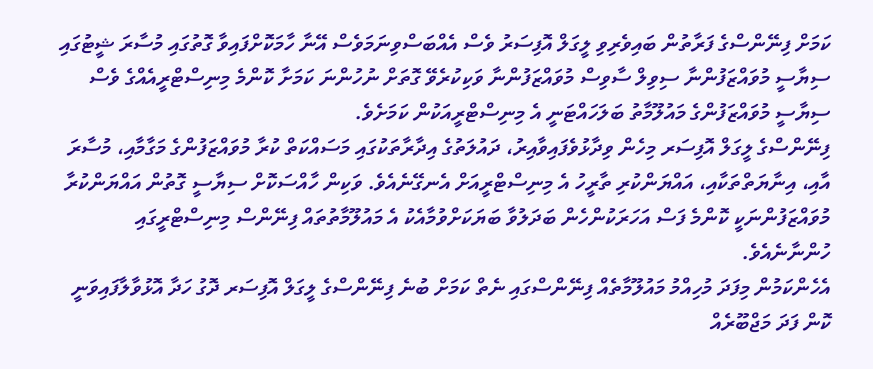ކަމަށް ފިނޭންސްގެ ފަރާތުން ބައިވެރިވި ލީގަލް އޮފިސަރު ވެސް އެއްބަސްވިނަމަވެސް އޭނާ ހާމަކޮށްފައިވާ ގޮތުގައި މުސާރަ ޝީޓުގައި ސިޔާސީ މުވައްޒަފުންނާ ސިވިލް ސާވިސް މުވައްޒަފުންނާ ވަކިކުރެވޭ ގޮތަށް ނުހުންނަ ކަމަށާ ކޮންމެ މިނިސްޓްރީއެއްގެ ވެސް ސިޔާސީ މުވައްޒަފުންގެ މައުލޫމާތު ބަލަހައްޓަނީ އެ މިނިސްޓްރީއަކުން ކަމަށެވެ.
ފިނޭންސްގެ ލީގަލް އޮފިސަރ މިހެން ވިދާޅުވެފައިވާއިރު، ދައުލަތުގެ އިދާރާތަކުގައި މަސައްކަތް ކުރާ މުވައްޒަފުންގެ މަގާމާއި، މުސާރަ އާއި، އިނާޔަތްތަކާއި، އައްޔަންކުރި ތާރީހު އެ މިނިސްޓްރީއަށް އެނގޭނެއެވެ. ވަކިން ހާއްސަކޮށް ސިޔާސީ ގޮތުން އައްޔަންކުރާ މުވައްޒަފުންނަކީ ކޮންމެ ފަސް އަހަރަކުންހެން ބަދަލުވާ ބަޔަކަށްވުމާއެކު އެ މައުލޫމާތުތައް ފިނޭންސް މިނިސްޓްރީގައި ހުންނާނެއެވެ.
އެހެންކަމުން މިފަދަ މުހިއްމު މައުލޫމާތެއް ފިނޭންސްގައި ނެތް ކަމަށް ބުނެ ފިނޭންސްގެ ލީގަލް އޮފިސަރ ދޮގު ހަދާ އޮޅުވާލާފައިވަނީ ކޮން ފަދަ މަޖްބޫރެއް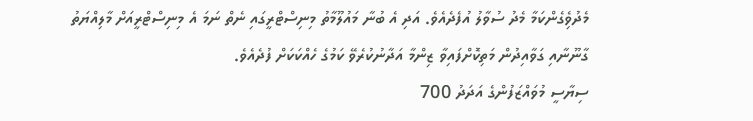މެދުވެިގެންކަމާ މެދު ސުވާލު އުފެދެއެވެ. އަދި އެ ބުނާ މައުލޫމާތު މިނިސްޓްރީގައި ނެތް ނަމަ އެ މިނިސްޓްރީއަށް މާލިއްޔަތު ގާނޫނާއި ގަވާއިދުން މަތިކޮށްފައިވާ ޒިންމާ އަދާނުކުރެވޭ ކަމުގެ ހެއްކަކަށް ފުދެއެވެ.
ސިޔާސީ މުވައްޒަފުންގެ އަދަދު 700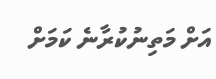އަށް މަތިނުކުރާނެ ކަމަށް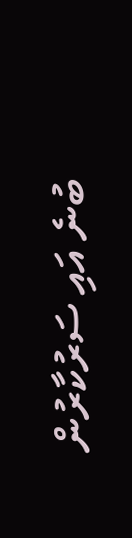ބުނެ އައި ސަރުކާރުން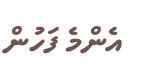އެންމެ ފަހުން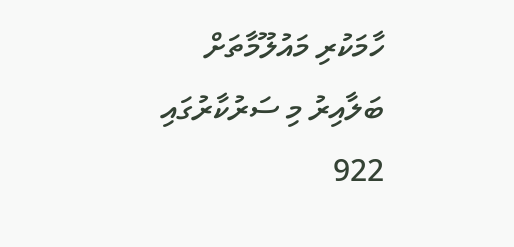ހާމަކުރި މައުލޫމާތަށް ބަލާއިރު މި ސަރުކާރުގައި 922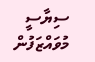ސިޔާސީ މުވައްޒަފުން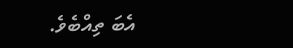އެބަ ތިއްބެވެ.